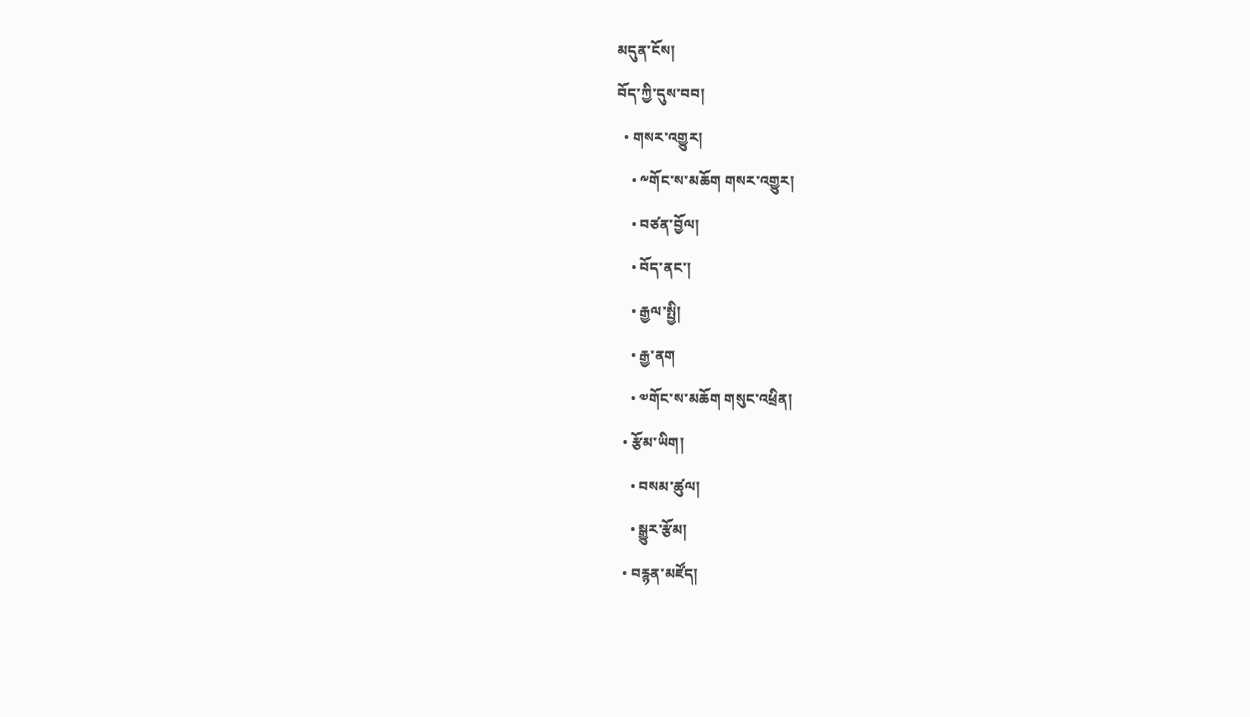མདུན་ངོས།
བོད་ཀྱི་དུས་བབ།
  • གསར་འགྱུར།
    • ༸གོང་ས་མཆོག གསར་འགྱུར།
    • བཙན་བྱོལ།
    • བོད་ནང་།
    • རྒྱལ་སྤྱི།
    • རྒྱ་ནག
    • ༧གོང་ས་མཆོག གསུང་འཕྲིན།
  • རྩོམ་ཡིག།
    • བསམ་ཚུལ།
    • སྒྱུར་རྩོམ།
  • བརྙན་མཛོད།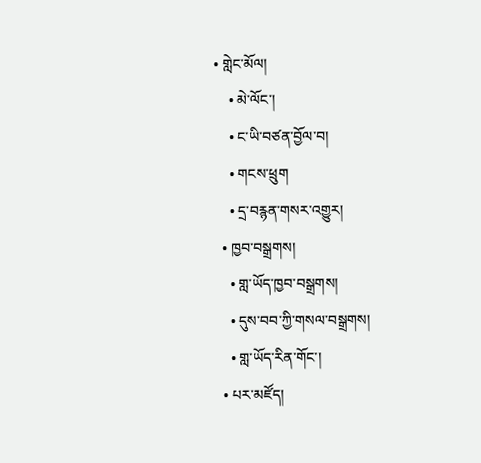• གླེང་མོལ།
    • མེ་ལོང་།
    • ང་ཡི་བཙན་བྱོལ་བ།
    • གངས་ཕྲུག
    • དྲ་བརྙན་གསར་འགྱུར།
  • ཁྱབ་བསྒྲགས།
    • གླ་ཡོད་ཁྱབ་བསྒྲགས།
    • དུས་བབ་ཀྱི་གསལ་བསྒྲགས།
    • གླ་ཡོད་རིན་གོང་།
  • པར་མཛོད།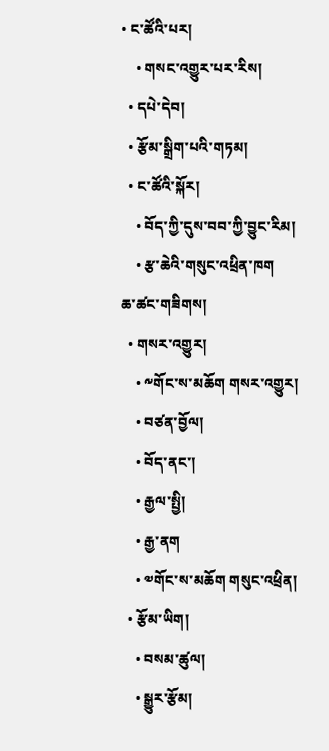• ང་ཚོའི་པར།
    • གསང་འགྱུར་པར་རིས།
  • དཔེ་དེབ།
  • རྩོམ་སྒྲིག་པའི་གཏམ།
  • ང་ཚོའི་སྐོར།
    • བོད་ཀྱི་དུས་བབ་ཀྱི་བྱུང་རིམ།
    • རྩ་ཆེའི་གསུང་འཕྲིན་ཁག
ཆ་ཚང་གཟིགས།
  • གསར་འགྱུར།
    • ༸གོང་ས་མཆོག གསར་འགྱུར།
    • བཙན་བྱོལ།
    • བོད་ནང་།
    • རྒྱལ་སྤྱི།
    • རྒྱ་ནག
    • ༧གོང་ས་མཆོག གསུང་འཕྲིན།
  • རྩོམ་ཡིག།
    • བསམ་ཚུལ།
    • སྒྱུར་རྩོམ།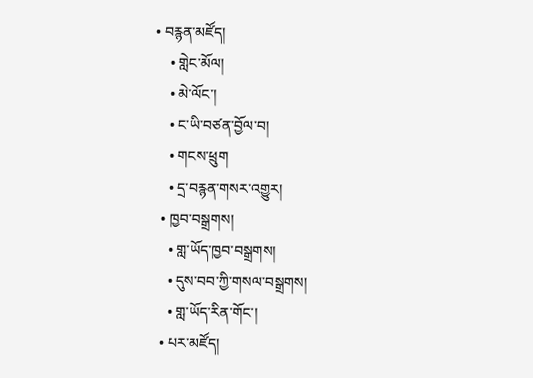• བརྙན་མཛོད།
    • གླེང་མོལ།
    • མེ་ལོང་།
    • ང་ཡི་བཙན་བྱོལ་བ།
    • གངས་ཕྲུག
    • དྲ་བརྙན་གསར་འགྱུར།
  • ཁྱབ་བསྒྲགས།
    • གླ་ཡོད་ཁྱབ་བསྒྲགས།
    • དུས་བབ་ཀྱི་གསལ་བསྒྲགས།
    • གླ་ཡོད་རིན་གོང་།
  • པར་མཛོད།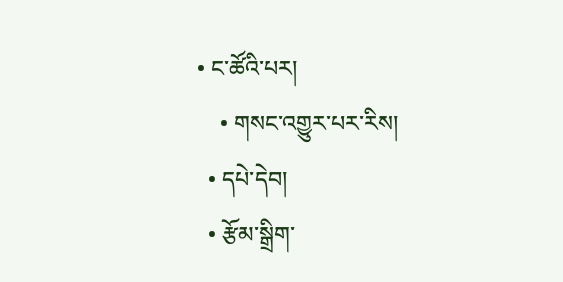• ང་ཚོའི་པར།
    • གསང་འགྱུར་པར་རིས།
  • དཔེ་དེབ།
  • རྩོམ་སྒྲིག་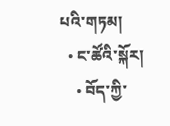པའི་གཏམ།
  • ང་ཚོའི་སྐོར།
    • བོད་ཀྱི་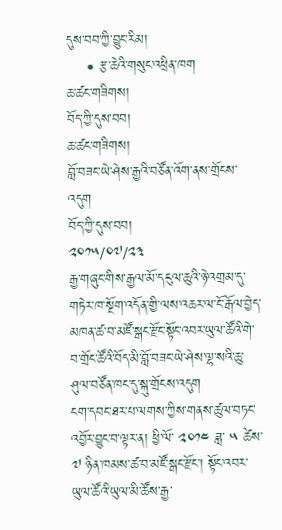དུས་བབ་ཀྱི་བྱུང་རིམ།
    • རྩ་ཆེའི་གསུང་འཕྲིན་ཁག
ཆ་ཚང་གཟིགས།
བོད་ཀྱི་དུས་བབ།
ཆ་ཚང་གཟིགས།
བློ་བཟང་ཡེ་ཤེས་རྒྱའི་བཙོན་འོག་ནས་གྲོངས་འདུག
བོད་ཀྱི་དུས་བབ།
༢༠༡༥/༠༧/༢༣
རྒྱ་གཞུང་གིས་རྒྱལ་མོ་དངུལ་ཆུའི་ཉེ་འགྲམ་དུ་གཏེར་ཁ་སྔོག་འདོན་གྱི་ལས་འཆར་ལ་ངོ་རྒོལ་བྱེད་མཁན་ཚ་བ་མཛོ་སྒང་རྫོང་སྟོང་འབར་ཡུལ་ཚོའི་གེ་བ་གྲོང་ཚོའི་བོད་མི་བློ་བཟང་ཡེ་ཤེས་ལྷ་སའི་ཆུ་ཤུལ་བཙོན་ཁང་དུ་སྐུ་གྲོངས་འདུག
ངག་དབང་ཐར་པ་ལགས་ཀྱིས་གནས་ཚུལ་བཏང་འབྱོར་བྱུང་བ་ལྟར་ན། ཕྱི་ལོ་ ༢༠༡༤ ཟླ་ ༥ ཚེས་ ༧ ཉིན་ཁམས་ཚ་བ་མཛོ་སྒང་རྫོང་། སྟོང་འབར་ཡུལ་ཚོའི་ཡུལ་མི་ཚོས་རྒྱ་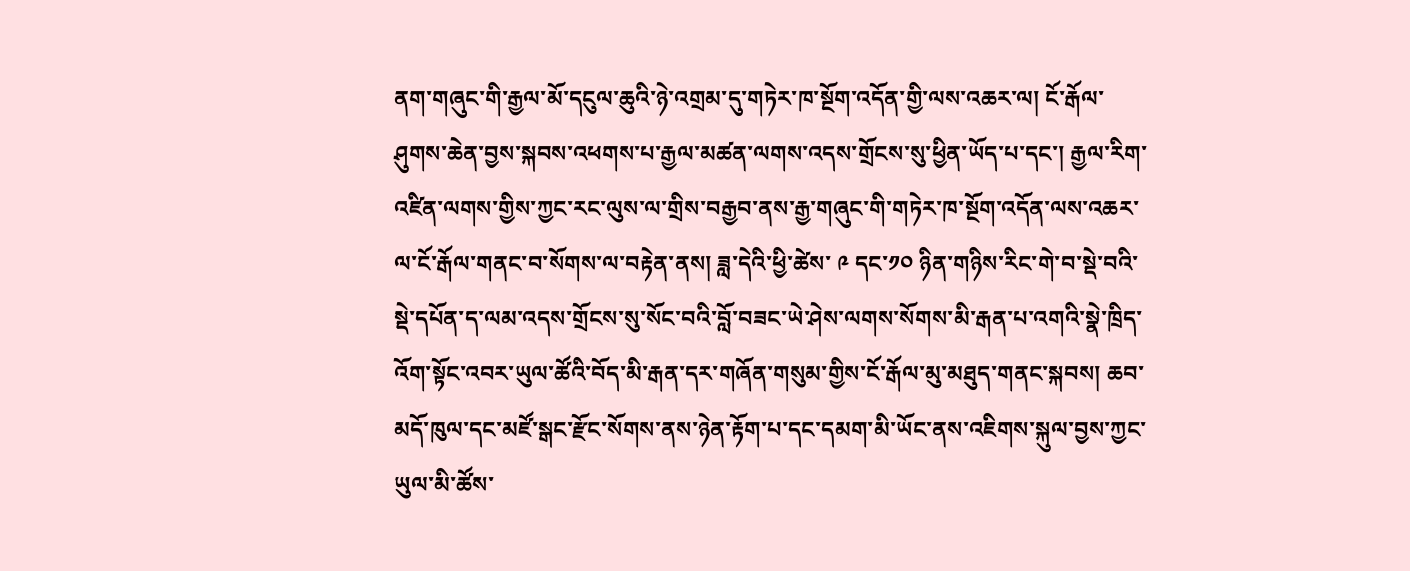ནག་གཞུང་གི་རྒྱལ་མོ་དངུལ་ཆུའི་ཉེ་འགྲམ་དུ་གཏེར་ཁ་སྔོག་འདོན་གྱི་ལས་འཆར་ལ། ངོ་རྒོལ་ཤུགས་ཆེན་བྱས་སྐབས་འཕགས་པ་རྒྱལ་མཚན་ལགས་འདས་གྲོངས་སུ་ཕྱིན་ཡོད་པ་དང་། རྒྱལ་རིག་འཛིན་ལགས་གྱིས་ཀྱང་རང་ལུས་ལ་གྲིས་བརྒྱབ་ནས་རྒྱ་གཞུང་གི་གཏེར་ཁ་སྔོག་འདོན་ལས་འཆར་ལ་ངོ་རྒོལ་གནང་བ་སོགས་ལ་བརྟེན་ནས། ཟླ་དེའི་ཕྱི་ཚེས་ ༩ དང་༡༠ ཉིན་གཉིས་རིང་གེ་བ་སྡེ་བའི་སྡེ་དཔོན་ད་ལམ་འདས་གྲོངས་སུ་སོང་བའི་བློ་བཟང་ཡེ་ཤེས་ལགས་སོགས་མི་རྒན་པ་འགའི་སྣེ་ཁྲིད་འོག་སྟོང་འབར་ཡུལ་ཚོའི་བོད་མི་རྒན་དར་གཞོན་གསུམ་གྱིས་ངོ་རྒོལ་མུ་མཐུད་གནང་སྐབས། ཆབ་མདོ་ཁུལ་དང་མཛོ་སྒང་རྫོང་སོགས་ནས་ཉེན་རྟོག་པ་དང་དམག་མི་ཡོང་ནས་འཇིགས་སྐུལ་བྱས་ཀྱང་ཡུལ་མི་ཚོས་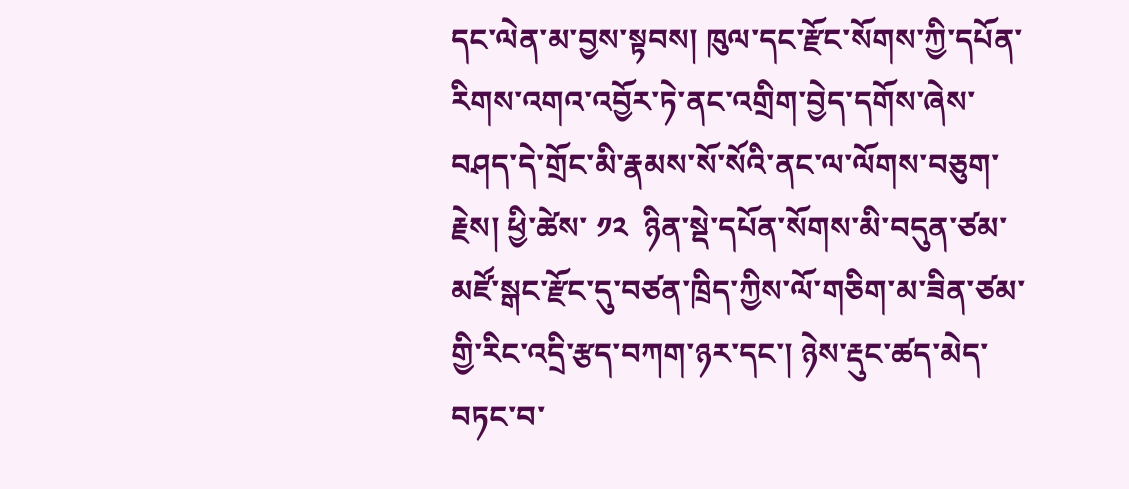དང་ལེན་མ་བྱས་སྟབས། ཁུལ་དང་རྫོང་སོགས་ཀྱི་དཔོན་རིགས་འགའ་འབྱོར་ཏེ་ནང་འགྲིག་བྱེད་དགོས་ཞེས་བཤད་དེ་གྲོང་མི་རྣམས་སོ་སོའི་ནང་ལ་ལོགས་བཅུག་རྗེས། ཕྱི་ཚེས་ ༡༢  ཉིན་སྡེ་དཔོན་སོགས་མི་བདུན་ཙམ་མཛོ་སྒང་རྫོང་དུ་བཙན་ཁྲིད་ཀྱིས་ལོ་གཅིག་མ་ཟིན་ཙམ་གྱི་རིང་འདྲི་རྩད་བཀག་ཉར་དང་། ཉེས་རྡུང་ཚད་མེད་བཏང་བ་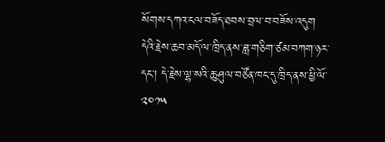སོགས་དཀའ་ངལ་བཟོད་ཐབས་བྲལ་བ་བཟོས་འདུག
དེའི་རྗེས་ཆབ་མདོ་ལ་ཁྲིད་ནས་ཟླ་གཅིག་ཙམ་བཀག་ཉར་དང་། དེ་རྗེས་ལྷ་སའི་ཆུ་ཤུལ་བཙོན་ཁང་དུ་ཁྲིད་ནས་ཕྱི་ལོ་༢༠༡༥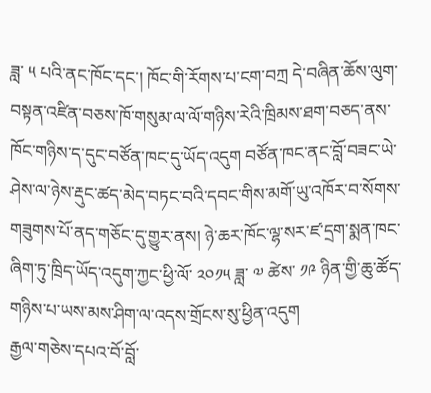ཟླ་ ༥ པའི་ནང་ཁོང་དང་། ཁོང་གི་རོགས་པ་ངག་བཀྲ དེ་བཞིན་ཆོས་ལུག་བསྟན་འཛིན་བཅས་ཁོ་གསུམ་ལ་ལོ་གཉིས་རེའི་ཁྲིམས་ཐག་བཅད་ནས་ཁོང་གཉིས་ད་དུང་བཙོན་ཁང་དུ་ཡོད་འདུག བཙོན་ཁང་ནང་བློ་བཟང་ཡེ་ཤེས་ལ་ཉེས་རྡུང་ཚད་མེད་བཏང་བའི་དབང་གིས་མགོ་ཡུ་འཁོར་བ་སོགས་གཟུགས་པོ་ནད་གཅོང་དུ་གྱུར་ནས། ཉེ་ཆར་ཁོང་ལྷ་སར་ཛ་དྲག་སྨན་ཁང་ཞིག་ཏུ་ཁྲིད་ཡོད་འདུག་ཀྱང་ཕྱི་ལོ་ ༢༠༡༥ ཟླ་ ༧ ཚེས་ ༡༩ ཉིན་གྱི་ཆུ་ཚོད་གཉིས་པ་ཡས་མས་ཤིག་ལ་འདས་གྲོངས་སུ་ཕྱིན་འདུག
རྒྱལ་གཅེས་དཔའ་བོ་བློ་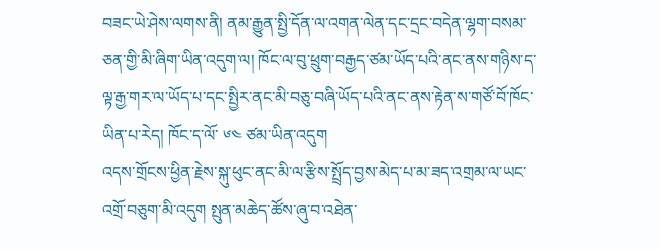བཟང་ཡེ་ཤེས་ལགས་ནི། ནམ་རྒྱུན་སྤྱི་དོན་ལ་འགན་ལེན་དང་དྲང་བདེན་ལྷག་བསམ་ཅན་གྱི་མི་ཞིག་ཡིན་འདུག་ལ། ཁོང་ལ་བུ་ཕྲུག་བརྒྱད་ཙམ་ཡོད་པའི་ནང་ནས་གཉིས་ད་ལྟ་རྒྱ་གར་ལ་ཡོད་པ་དང་སྤྱིར་ནང་མི་བཅུ་བཞི་ཡོད་པའི་ནང་ནས་རྟེན་ས་གཙོ་བོ་ཁོང་ཡིན་པ་རེད། ཁོང་ད་ལོ་ ༦༤ ཙམ་ཡིན་འདུག
འདས་གྲོངས་ཕྱིན་རྗེས་སྐུ་ཕུང་ནང་མི་ལ་རྩིས་སྤྲོད་བྱས་མེད་པ་མ་ཟད་འགྲམ་ལ་ཡང་འགྲོ་བཅུག་མི་འདུག སྤུན་མཆེད་ཚོས་ཞུ་བ་འཐེན་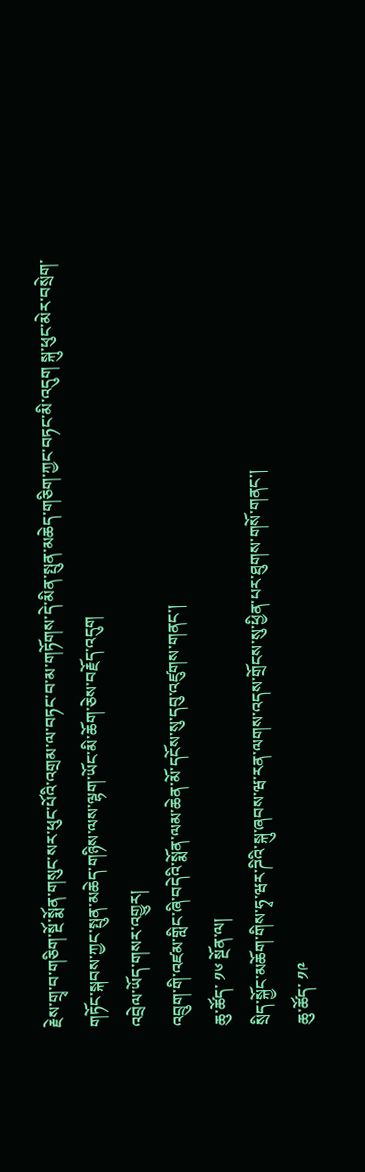རྗེས་གྲྭ་བ་གཅིག་སྔོ་སྨོན་གསུང་སར་ཕུང་པོའི་འགྲམ་ལ་བཏང་བ་མ་གཏོགས་དེ་མིན་སྤུན་མཆེད་གཅིག་ཀྱང་བཏང་མི་འདུག སྐུ་ཕུང་མེར་བསྲེག་གཏོང་སྐབས་ཀྱང་སྤུན་མཆེད་གཉིས་ལས་ལྷག་ཡོང་མི་ཆོག་ཅེས་བརྗོད་འདུག
འབྲེལ་ཡོད་གསར་འགྱུར།
འབྲུག་གི་འཛམ་གླིང་ཞི་བདེའི་སྨོན་ལམ་ཆེན་མོ་དངོས་སུ་དབུ་འཛུགས་གནང་།
ཆུ་ཚོད་ ༡༦ སྔོན་ལ།
སྲིད་སྐྱོང་མཆོག་གིས་ཧྭ་ཝར་ཌིའི་སྐུ་ཞབས་ཝ་རན་ལགས་འདས་གྲོངས་སུ་ཕྱིན་པར་ཐུགས་གསོ་གནང་།
ཆུ་ཚོད་ ༡༩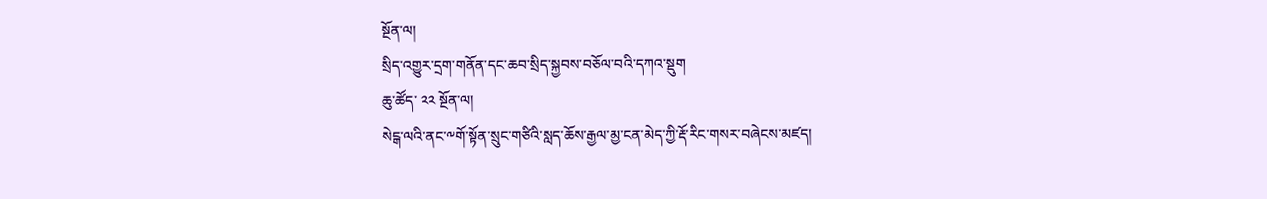སྔོན་ལ།
སྲིད་འགྱུར་དྲག་གནོན་དང་ཆབ་སྲིད་སྐྱབས་བཅོལ་བའི་དཀའ་སྡུག
ཆུ་ཚོད་ ༢༢ སྔོན་ལ།
སེངྒ་ལའི་ནང་༸གོ་སྟོན་སྲུང་གཙིའི་སླད་ཆོས་རྒྱལ་མྱ་ངན་མེད་ཀྱི་རྡོ་རིང་གསར་བཞེངས་མཛད།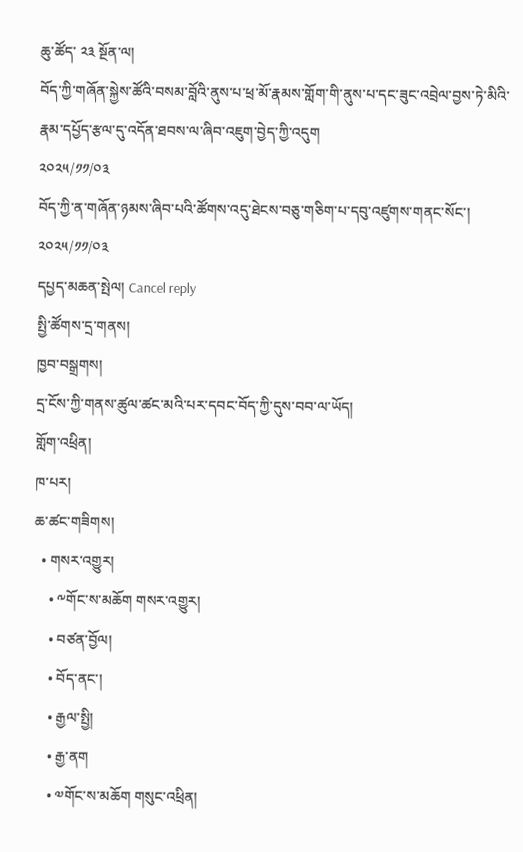ཆུ་ཚོད་ ༢༣ སྔོན་ལ།
བོད་ཀྱི་གཞོན་སྐྱེས་ཚོའི་བསམ་བློའི་ནུས་པ་ཕྲ་མོ་རྣམས་གློག་གི་ནུས་པ་དང་ཟུང་འབྲེལ་བྱས་ཏེ་མིའི་རྣམ་དཔྱོད་རྩལ་དུ་འདོན་ཐབས་ལ་ཞིབ་འཇུག་བྱེད་ཀྱི་འདུག
༢༠༢༥/༡༡/༠༣
བོད་ཀྱི་ན་གཞོན་ཉམས་ཞིབ་པའི་ཚོགས་འདུ་ཐེངས་བཅུ་གཅིག་པ་དབུ་འཛུགས་གནང་སོང་།
༢༠༢༥/༡༡/༠༣
དཔྱད་མཆན་སྤེལ། Cancel reply
སྤྱི་ཚོགས་དྲ་གནས།
ཁྱབ་བསྒྲགས།
དྲ་ངོས་ཀྱི་གནས་ཚུལ་ཚང་མའི་པར་དབང་བོད་ཀྱི་དུས་བབ་ལ་ཡོད།
གློག་འཕྲིན།
ཁ་པར།
ཆ་ཚང་གཟིགས།
  • གསར་འགྱུར།
    • ༸གོང་ས་མཆོག གསར་འགྱུར།
    • བཙན་བྱོལ།
    • བོད་ནང་།
    • རྒྱལ་སྤྱི།
    • རྒྱ་ནག
    • ༧གོང་ས་མཆོག གསུང་འཕྲིན།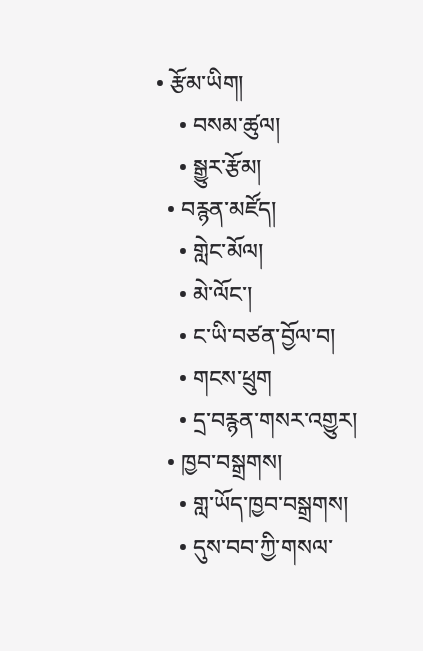• རྩོམ་ཡིག།
    • བསམ་ཚུལ།
    • སྒྱུར་རྩོམ།
  • བརྙན་མཛོད།
    • གླེང་མོལ།
    • མེ་ལོང་།
    • ང་ཡི་བཙན་བྱོལ་བ།
    • གངས་ཕྲུག
    • དྲ་བརྙན་གསར་འགྱུར།
  • ཁྱབ་བསྒྲགས།
    • གླ་ཡོད་ཁྱབ་བསྒྲགས།
    • དུས་བབ་ཀྱི་གསལ་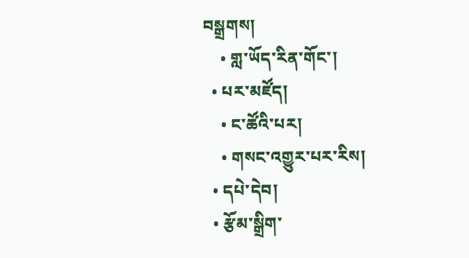བསྒྲགས།
    • གླ་ཡོད་རིན་གོང་།
  • པར་མཛོད།
    • ང་ཚོའི་པར།
    • གསང་འགྱུར་པར་རིས།
  • དཔེ་དེབ།
  • རྩོམ་སྒྲིག་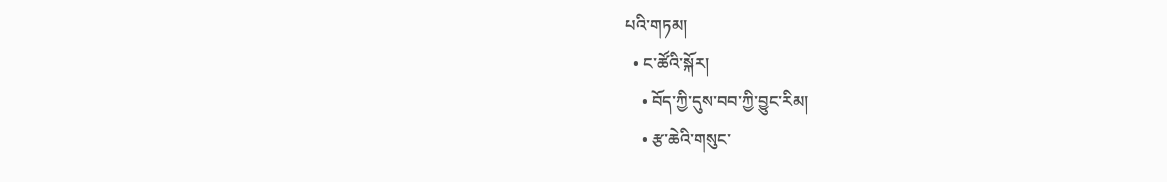པའི་གཏམ།
  • ང་ཚོའི་སྐོར།
    • བོད་ཀྱི་དུས་བབ་ཀྱི་བྱུང་རིམ།
    • རྩ་ཆེའི་གསུང་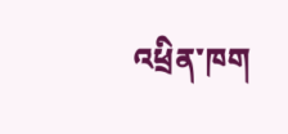འཕྲིན་ཁག